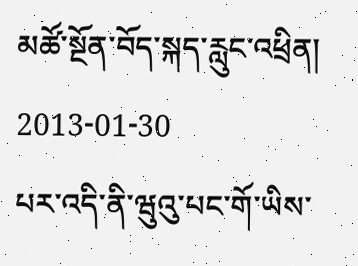མཚོ་སྔོན་བོད་སྐད་རླུང་འཕྲིན། 2013-01-30
པར་འདི་ནི་ཝུའུ་པང་གོ་ཡིས་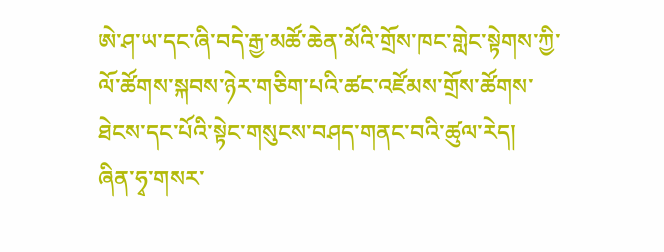ཨེ་ཤ་ཡ་དང་ཞི་བདེ་རྒྱ་མཚོ་ཆེན་མོའི་གྲོས་ཁང་གླེང་སྟེགས་ཀྱི་ལོ་ཚོགས་སྐབས་ཉེར་གཅིག་པའི་ཚང་འཛོམས་གྲོས་ཚོགས་ཐེངས་དང་པོའི་སྟེང་གསུངས་བཤད་གནང་བའི་ཚུལ་རེད།
ཞིན་ཧྭ་གསར་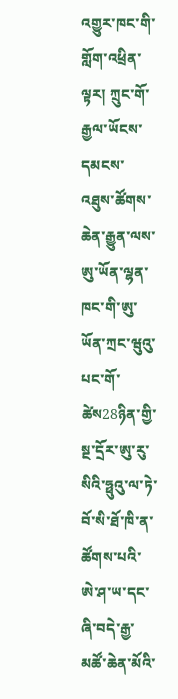འགྱུར་ཁང་གི་གློག་འཕྲིན་ལྟར། ཀྲུང་གོ་རྒྱལ་ཡོངས་དམངས་འཐུས་ཚོགས་ཆེན་རྒྱུན་ལས་ཨུ་ཡོན་ལྷན་ཁང་གི་ཨུ་ཡོན་ཀྲང་ཝུའུ་པང་གོ་ཚེས28ཉིན་གྱི་སྔ་དྲོར་ཨུ་རུ་སིའི་ཧྥུའུ་ལ་ཏེ་བོ་སི་ཐོ་ཁི་ན་ཚོགས་པའི་ཨེ་ཤ་ཡ་དང་ཞི་བདེ་རྒྱ་མཚོ་ཆེན་མོའི་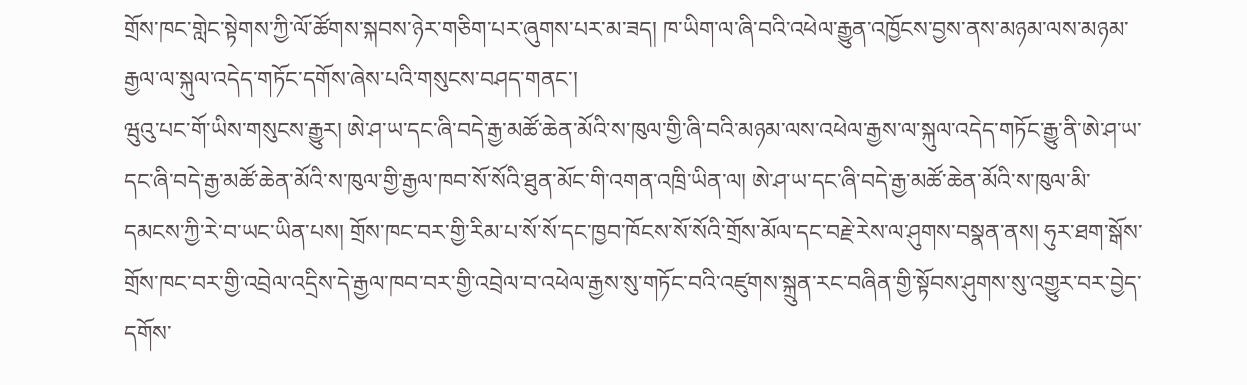གྲོས་ཁང་གླེང་སྟེགས་ཀྱི་ལོ་ཚོགས་སྐབས་ཉེར་གཅིག་པར་ཞུགས་པར་མ་ཟད། ཁ་ཡིག་ལ་ཞི་བའི་འཕེལ་རྒྱུན་འཁྱོངས་བྱས་ནས་མཉམ་ལས་མཉམ་རྒྱལ་ལ་སྐུལ་འདེད་གཏོང་དགོས་ཞེས་པའི་གསུངས་བཤད་གནང་།
ཝུའུ་པང་གོ་ཡིས་གསུངས་རྒྱུར། ཨེ་ཤ་ཡ་དང་ཞི་བདེ་རྒྱ་མཚོ་ཆེན་མོའི་ས་ཁུལ་གྱི་ཞི་བའི་མཉམ་ལས་འཕེལ་རྒྱས་ལ་སྐུལ་འདེད་གཏོང་རྒྱུ་ནི་ཨེ་ཤ་ཡ་དང་ཞི་བདེ་རྒྱ་མཚོ་ཆེན་མོའི་ས་ཁུལ་གྱི་རྒྱལ་ཁབ་སོ་སོའི་ཐུན་མོང་གི་འགན་འཁྲི་ཡིན་ལ། ཨེ་ཤ་ཡ་དང་ཞི་བདེ་རྒྱ་མཚོ་ཆེན་མོའི་ས་ཁུལ་མི་དམངས་ཀྱི་རེ་བ་ཡང་ཡིན་པས། གྲོས་ཁང་བར་གྱི་རིམ་པ་སོ་སོ་དང་ཁྱབ་ཁོངས་སོ་སོའི་གྲོས་མོལ་དང་བརྗེ་རེས་ལ་ཤུགས་བསྣན་ནས། ཧུར་ཐག་སྒོས་གྲོས་ཁང་བར་གྱི་འབྲེལ་འདྲིས་དེ་རྒྱལ་ཁབ་བར་གྱི་འབྲེལ་བ་འཕེལ་རྒྱས་སུ་གཏོང་བའི་འཛུགས་སྐྲུན་རང་བཞིན་གྱི་སྟོབས་ཤུགས་སུ་འགྱུར་བར་བྱེད་དགོས་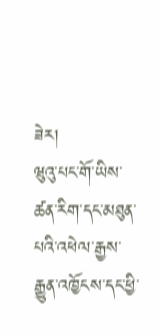ཟེར།
ཝུའུ་པང་གོ་ཡིས་ཚན་རིག་དང་མཐུན་པའི་འཕེལ་རྒྱས་རྒྱུན་འཁྱོངས་དང་ཕྱི་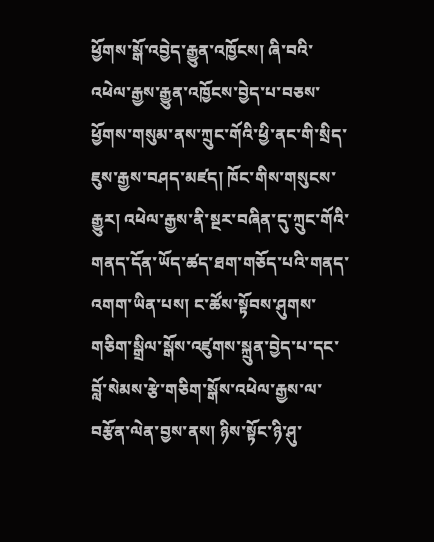ཕྱོགས་སྒོ་འབྱེད་རྒྱུན་འཁྱོངས། ཞི་བའི་འཕེལ་རྒྱས་རྒྱུན་འཁྱོངས་བྱེད་པ་བཅས་ཕྱོགས་གསུམ་ནས་ཀྲུང་གོའི་ཕྱི་ནང་གི་སྲིད་ཇུས་རྒྱས་བཤད་མཛད། ཁོང་གིས་གསུངས་རྒྱུར། འཕེལ་རྒྱས་ནི་སྔར་བཞིན་དུ་ཀྲུང་གོའི་གནད་དོན་ཡོད་ཚད་ཐག་གཅོད་པའི་གནད་འགག་ཡིན་པས། ང་ཚོས་སྟོབས་ཤུགས་གཅིག་སྒྲིལ་སྒོས་འཛུགས་སྐྲུན་བྱེད་པ་དང་བློ་སེམས་རྩེ་གཅིག་སྒོས་འཕེལ་རྒྱས་ལ་བརྩོན་ལེན་བྱས་ནས། ཉིས་སྟོང་ཉི་ཤུ་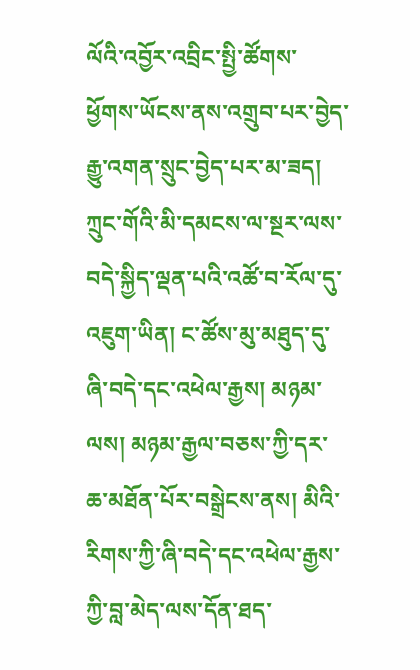ལོའི་འབྱོར་འབྲིང་སྤྱི་ཚོགས་ཕྱོགས་ཡོངས་ནས་འགྲུབ་པར་བྱེད་རྒྱུ་འགན་སྲུང་བྱེད་པར་མ་ཟད། ཀྲུང་གོའི་མི་དམངས་ལ་སྔར་ལས་བདེ་སྐྱིད་ལྡན་པའི་འཚོ་བ་རོལ་དུ་འཇུག་ཡིན། ང་ཚོས་མུ་མཐུད་དུ་ཞི་བདེ་དང་འཕེལ་རྒྱས། མཉམ་ལས། མཉམ་རྒྱལ་བཅས་ཀྱི་དར་ཆ་མཐོན་པོར་བསྒྲེངས་ནས། མིའི་རིགས་ཀྱི་ཞི་བདེ་དང་འཕེལ་རྒྱས་ཀྱི་བླ་མེད་ལས་དོན་ཐད་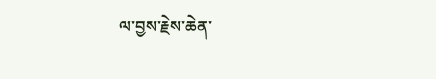ལ་བྱས་རྗེས་ཆེན་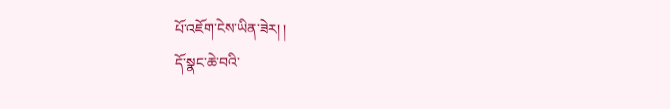པོ་འཇོག་ངེས་ཡིན་ཟེར། །
དོ་སྣང་ཆེ་བའི་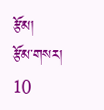རྩོམ།
རྩོམ་གསར། 10